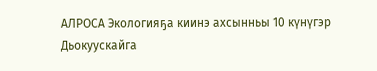АЛРОСА Экологияҕа киинэ ахсынньы 10 күнүгэр Дьокуускайга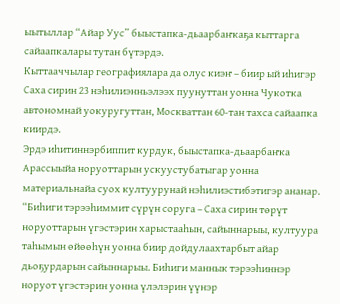ыытыллар “Айар Уус” быыстапка-дьаарбаҥкаҕа кыттарга сайаапкалары тутан бүтэрдэ.
Кыттааччылар географиялара да олус киэҥ – биир ый иһигэр Саха сирин 23 нэһилиэнньэлээх пуунуттан уонна Чукотка автономнай уокуругуттан, Москваттан 60-тан тахса сайаапка киирдэ.
Эрдэ иһитиннэрбиппит курдук, быыстапка-дьаарбаҥка Арассыыйа норуоттарын ускуустубатыгар уонна материальнайа суох култуурунай нэһилиэстибэтигэр ананар.
“Биһиги тэрээһиммит сүрүн соруга – Саха сирин төрүт норуоттарын үгэстэрин харыстааһын, сайыннарыы, култуура таһымын өйөөһүн уонна биир дойдулаахтарбыт айар дьоҕурдарын сайыннарыы. Биһиги маннык тэрээһиннэр норуот үгэстэрин уонна үлэлэрин үүнэр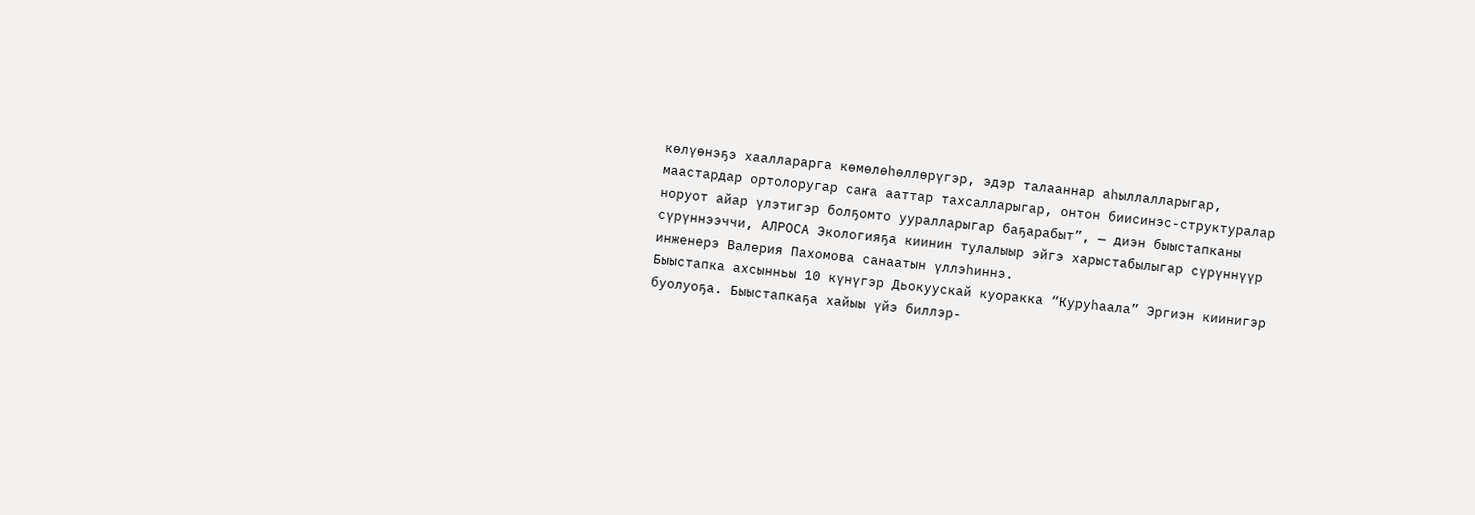көлүөнэҕэ хаалларарга көмөлөһөллөрүгэр, эдэр талааннар аһыллалларыгар, маастардар ортолоругар саҥа ааттар тахсалларыгар, онтон биисинэс-структуралар норуот айар үлэтигэр болҕомто ууралларыгар баҕарабыт”, — диэн быыстапканы сүрүннээччи, АЛРОСА Экологияҕа киинин тулалыыр эйгэ харыстабылыгар сүрүннүүр инженерэ Валерия Пахомова санаатын үллэһиннэ.
Быыстапка ахсынньы 10 күнүгэр Дьокуускай куоракка “Куруһаала” Эргиэн киинигэр буолуоҕа. Быыстапкаҕа хайыы үйэ биллэр-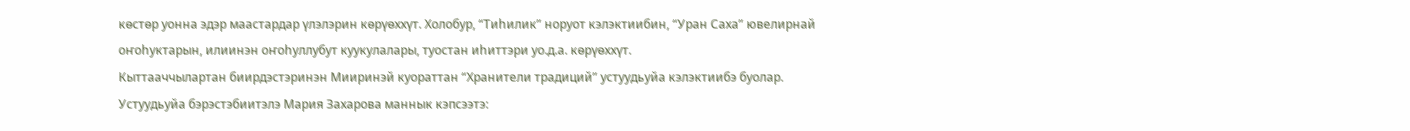көстөр уонна эдэр маастардар үлэлэрин көрүөххүт. Холобур, “Тиһилик” норуот кэлэктиибин, “Уран Саха” ювелирнай оҥоһуктарын, илиинэн оҥоһуллубут куукулалары, туостан иһиттэри уо.д.а. көрүөххүт.
Кыттааччылартан биирдэстэринэн Мииринэй куораттан “Хранители традиций” устуудьуйа кэлэктиибэ буолар. Устуудьуйа бэрэстэбиитэлэ Мария Захарова маннык кэпсээтэ: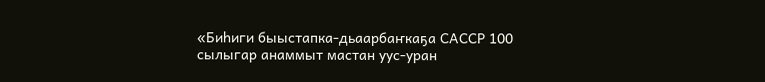«Биһиги быыстапка-дьаарбаҥкаҕа САССР 100 сылыгар анаммыт мастан уус-уран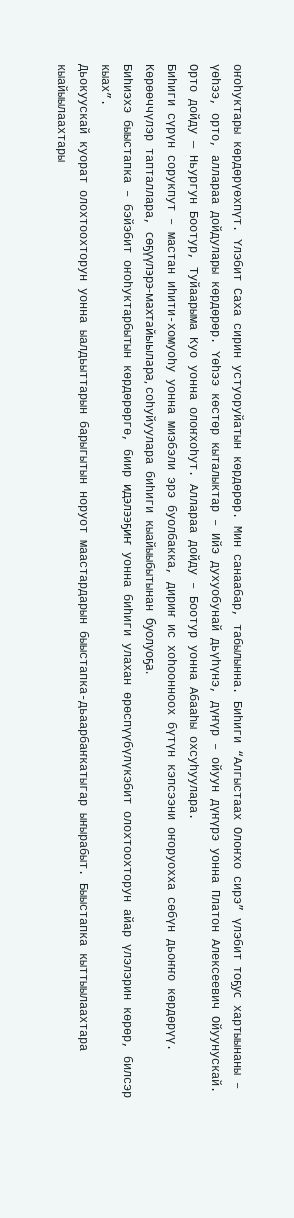оҥоһуктары көрдөрүөхпүт. Үлэбит Саха сирин устуоруйатын көрдөрөр. Мин санаабар, табылынна. Биһиги “Алгыстаах Олоҥхо сирэ” үлэбит тоҕус хартыынаны – үөһээ, орто, аллараа дойдулары көрдөрөр. Үөһээ көстөр кыталыктар – Ийэ духуобунай дьүһүнэ, дүҥүр – ойуун дүҥүрэ уонна Платон Алексеевич Ойуунускай. Орто дойду — Ньургун Боотур, Туйаарыма Куо уонна олоҥхоһут. Аллараа дойду – Боотур уонна Абааһы охсуһуулара.
Биһиги сүрүн сорукпут – мастан иһити-хомуоһу уонна миэбэли эрэ буолбакка, дириҥ ис хоһоонноох бүтүн кэпсээни оҥоруохха сөбүн дьоҥҥо көрдөрүү. Көрөөччүлэр тапталлара, сөҕүүлэрэ-махтайыылара, соһуйуулара биһиги кыайыыбытынан буолуоҕа.
Биһиэхэ быыстапка – бэйэбит оҥоһуктарбытын көрдөрөргө, биир идэлээҕиҥ уонна биһиги улахан өрөспүүбүлүкэбит олохтоохторун айар үлэлэрин көрөр, билсэр кыах”.
Дьокуускай куорат олохтоохторун уонна ыалдьыттарын барыгытын норуот маастардарын быыстапка-дьаарбаҥкатыгар ыҥырабыт. Быыстапка кыттыылаахтара кыайыылаахтары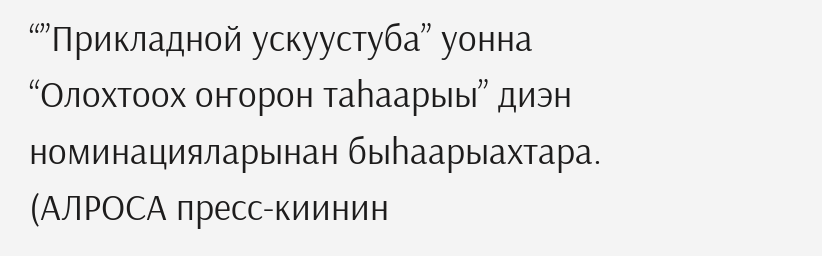“”Прикладной ускуустуба” уонна “Олохтоох оҥорон таһаарыы” диэн номинацияларынан быһаарыахтара.
(АЛРОСА пресс-киинин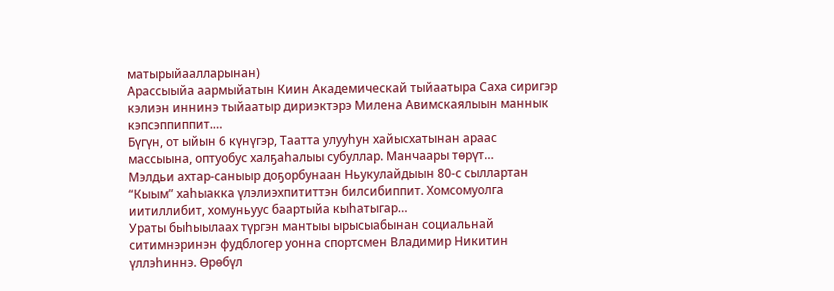матырыйаалларынан)
Арассыыйа аармыйатын Киин Академическай тыйаатыра Саха сиригэр кэлиэн иннинэ тыйаатыр дириэктэрэ Милена Авимскаялыын маннык кэпсэппиппит.…
Бүгүн, от ыйын 6 күнүгэр, Таатта улууһун хайысхатынан араас массыына, оптуобус халҕаһалыы субуллар. Манчаары төрүт…
Мэлдьи ахтар-саныыр доҕорбунаан Ньукулайдыын 80-с сыллартан “Кыым” хаһыакка үлэлиэхпититтэн билсибиппит. Хомсомуолга иитиллибит, хомуньуус баартыйа кыһатыгар…
Ураты быһыылаах түргэн мантыы ырысыабынан социальнай ситимнэринэн фудблогер уонна спортсмен Владимир Никитин үллэһиннэ. Өрөбүл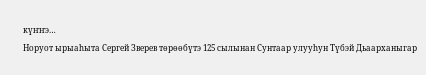күҥҥэ…
Норуот ырыаһыта Сергей Зверев төрөөбүтэ 125 сылынан Сунтаар улууһун Түбэй Дьаарханыгар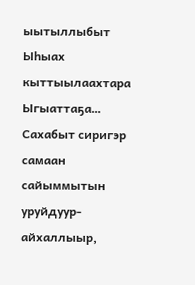ыытыллыбыт Ыһыах кыттыылаахтара Ыгыаттаҕа…
Сахабыт сиригэр самаан сайыммытын уруйдуур-айхаллыыр,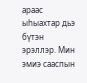араас ыһыахтар дьэ бүтэн эрэллэр. Мин эмиэ сааспын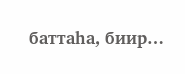баттаһа, биир…